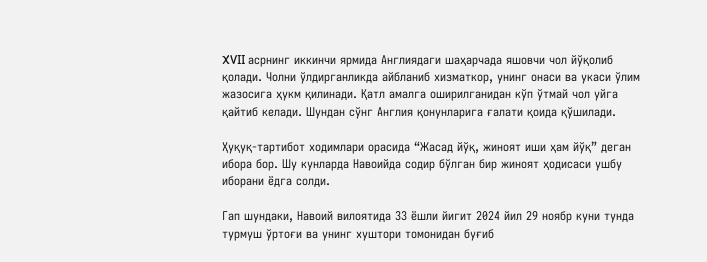XVII асрнинг иккинчи ярмида Англиядаги шаҳарчада яшовчи чол йўқолиб қолади. Чолни ўлдирганликда айбланиб хизматкор, унинг онаси ва укаси ўлим жазосига ҳукм қилинади. Қатл амалга оширилганидан кўп ўтмай чол уйга қайтиб келади. Шундан сўнг Англия қонунларига ғалати қоида қўшилади.

Ҳуқуқ-тартибот ходимлари орасида “Жасад йўқ, жиноят иши ҳам йўқ” деган ибора бор. Шу кунларда Навоийда содир бўлган бир жиноят ҳодисаси ушбу иборани ёдга солди.

Гап шундаки, Навоий вилоятида 33 ёшли йигит 2024 йил 29 ноябр куни тунда турмуш ўртоғи ва унинг хуштори томонидан буғиб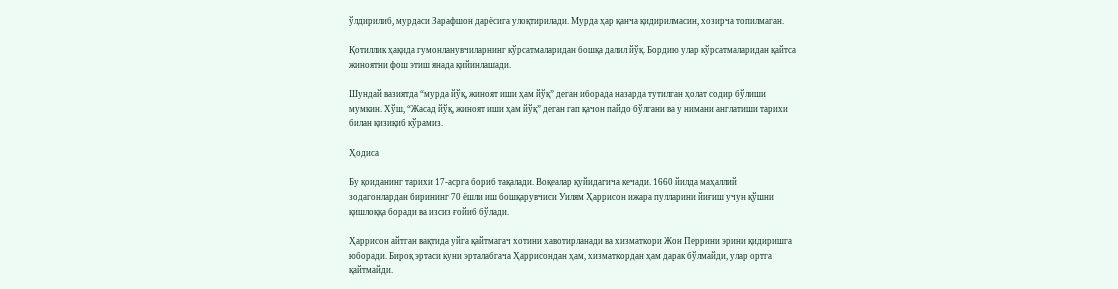ўлдирилиб, мурдаси Зарафшон дарёсига улоқтирилади. Мурда ҳар қанча қидирилмасин, хозирча топилмаган.

Қотиллик ҳақида гумонланувчиларнинг кўрсатмаларидан бошқа далил йўқ. Бордию улар кўрсатмаларидан қайтса жиноятни фош этиш янада қийинлашади.

Шундай вазиятда “мурда йўқ, жиноят иши ҳам йўқ” деган иборада назарда тутилган ҳолат содир бўлиши мумкин. Хўш, “Жасад йўқ, жиноят иши ҳам йўқ” деган гап қачон пайдо бўлгани ва у нимани англатиши тарихи билан қизиқиб кўрамиз.

Ҳодиса

Бу қоиданинг тарихи 17-асрга бориб тақалади. Воқеалар қуйидагича кечади. 1660 йилда маҳаллий зодагонлардан бирининг 70 ёшли иш бошқарувчиси Уилям Ҳаррисон ижара пулларини йиғиш учун қўшни қишлоққа боради ва изсиз ғойиб бўлади.

Ҳаррисон айтган вақтида уйга қайтмагач хотини хавотирланади ва хизматкори Жон Перрини эрини қидиришга юборади. Бироқ эртаси куни эрталабгача Ҳаррисондан ҳам, хизматкордан ҳам дарак бўлмайди, улар ортга қайтмайди.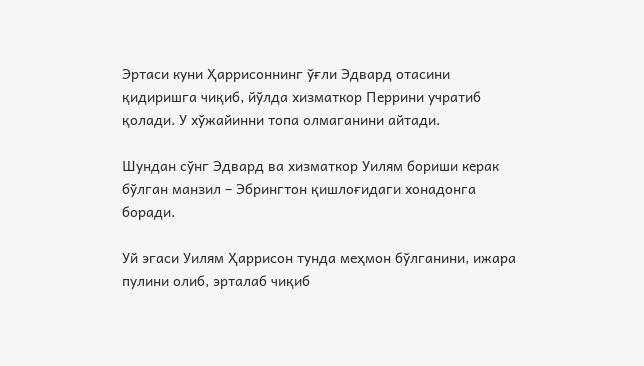Эртаси куни Ҳаррисоннинг ўғли Эдвард отасини қидиришга чиқиб, йўлда хизматкор Перрини учратиб қолади. У хўжайинни топа олмаганини айтади.

Шундан сўнг Эдвард ва хизматкор Уилям бориши керак бўлган манзил – Эбрингтон қишлоғидаги хонадонга боради.

Уй эгаси Уилям Ҳаррисон тунда меҳмон бўлганини, ижара пулини олиб, эрталаб чиқиб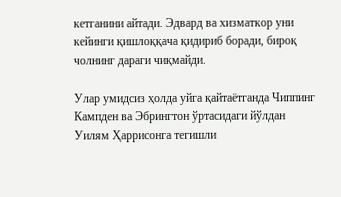кетганини айтади. Эдвард ва хизматкор уни кейинги қишлоққача қидириб боради, бироқ чолнинг дараги чиқмайди.

Улар умидсиз ҳолда уйга қайтаётганда Чиппинг Кампден ва Эбрингтон ўртасидаги йўлдан Уилям Ҳаррисонга тегишли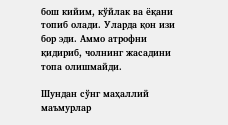бош кийим, кўйлак ва ёқани топиб олади. Уларда қон изи бор эди. Аммо атрофни қидириб, чолнинг жасадини топа олишмайди.

Шундан сўнг маҳаллий маъмурлар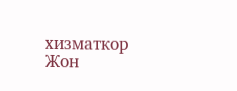хизматкор Жон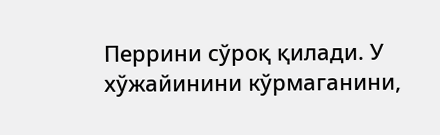Перрини сўроқ қилади. У хўжайинини кўрмаганини,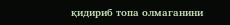қидириб топа олмаганини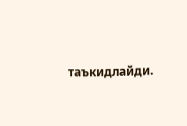таъкидлайди.